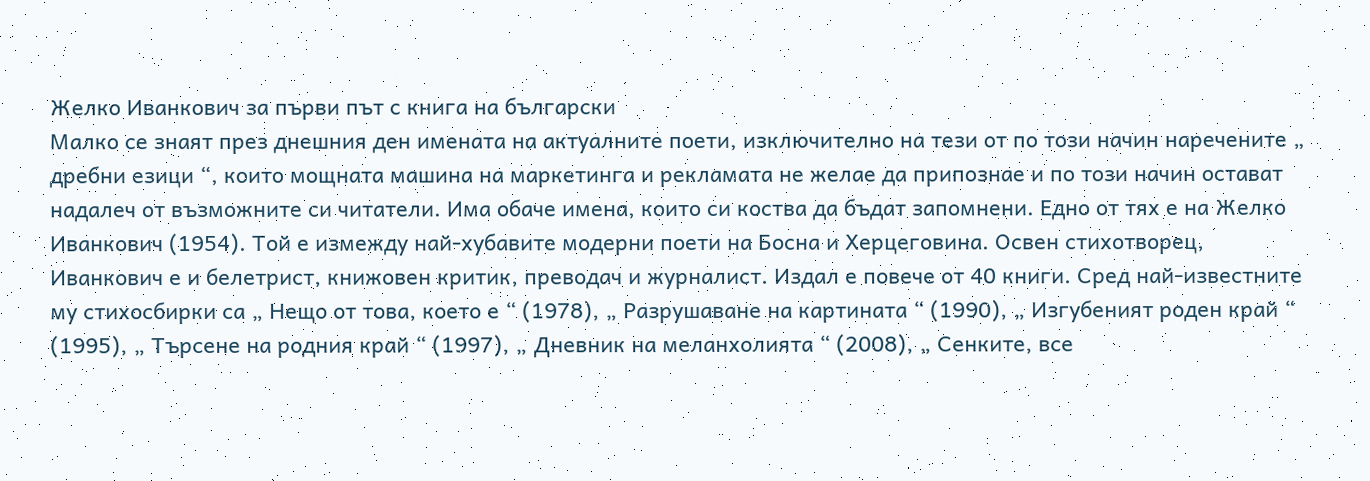Желко Иванкович за първи път с книга на български
Малко се знаят през днешния ден имената на актуалните поети, изключително на тези от по този начин наречените „ дребни езици “, които мощната машина на маркетинга и рекламата не желае да припознае и по този начин остават надалеч от възможните си читатели. Има обаче имена, които си коства да бъдат запомнени. Едно от тях е на Желко Иванкович (1954). Той е измежду най-хубавите модерни поети на Босна и Херцеговина. Освен стихотворец, Иванкович е и белетрист, книжовен критик, преводач и журналист. Издал е повече от 40 книги. Сред най-известните му стихосбирки са „ Нещо от това, което е “ (1978), „ Разрушаване на картината “ (1990), „ Изгубеният роден край “ (1995), „ Търсене на родния край “ (1997), „ Дневник на меланхолията “ (2008), „ Сенките, все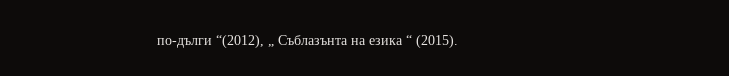по-дълги “(2012), „ Съблазънта на езика “ (2015).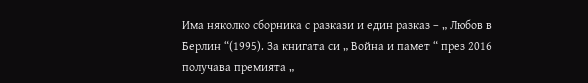Има няколко сборника с разкази и един разказ – „ Любов в Берлин “(1995). За книгата си „ Война и памет “ през 2016 получава премията „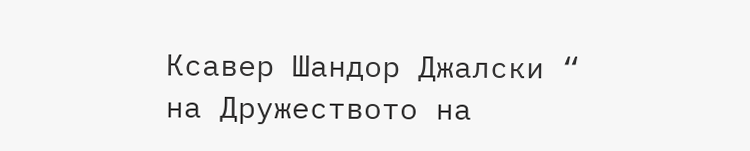Ксавер Шандор Джалски “ на Дружеството на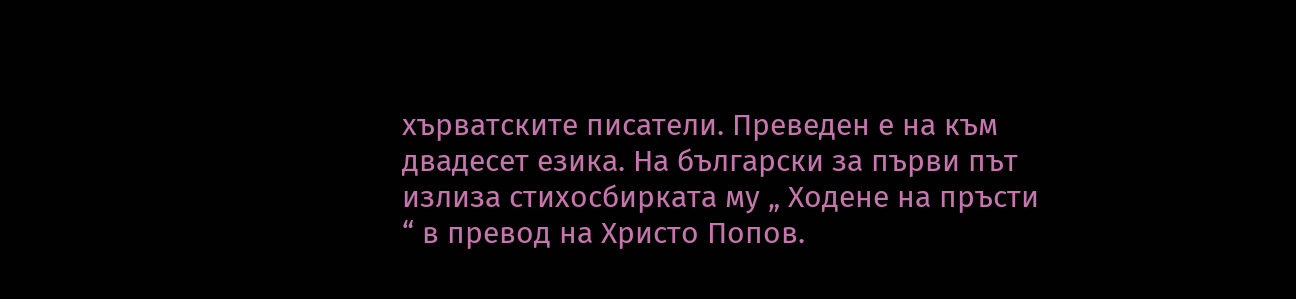хърватските писатели. Преведен е на към двадесет езика. На български за първи път излиза стихосбирката му „ Ходене на пръсти “ в превод на Христо Попов.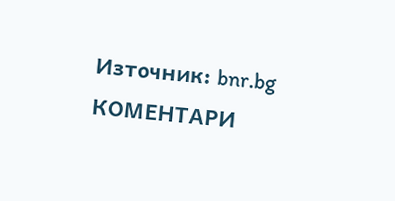Източник: bnr.bg
КОМЕНТАРИ